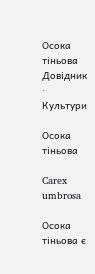Осока тіньова
Довідник · Культури

Осока тіньова

Carex umbrosa

Осока тіньова є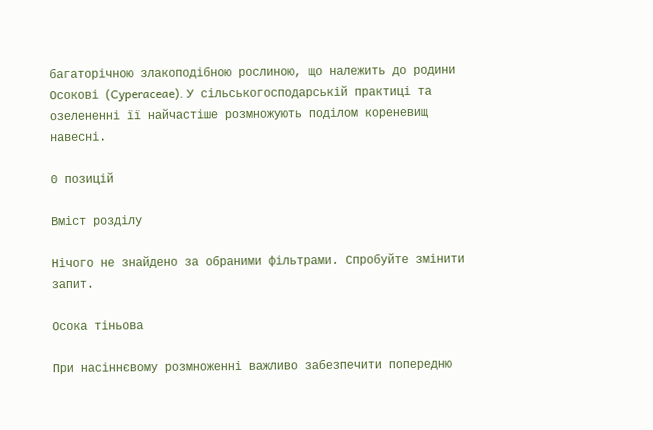багаторічною злакоподібною рослиною, що належить до родини Осокові (Cyperaceae). У сільськогосподарській практиці та озелененні її найчастіше розмножують поділом кореневищ навесні.

0 позицій

Вміст розділу

Нічого не знайдено за обраними фільтрами. Спробуйте змінити запит.

Осока тіньова

При насіннєвому розмноженні важливо забезпечити попередню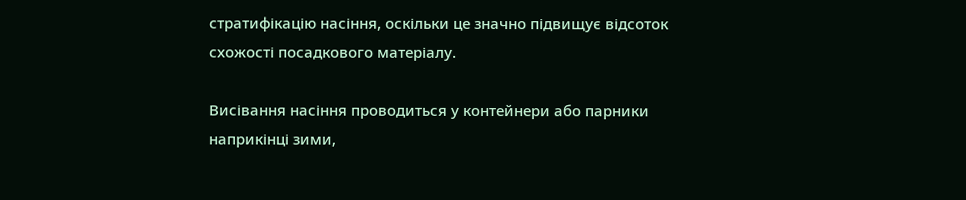стратифікацію насіння, оскільки це значно підвищує відсоток схожості посадкового матеріалу.

Висівання насіння проводиться у контейнери або парники наприкінці зими,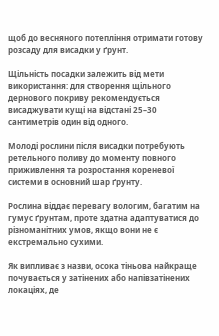щоб до весняного потепління отримати готову розсаду для висадки у ґрунт.

Щільність посадки залежить від мети використання: для створення щільного дернового покриву рекомендується висаджувати кущі на відстані 25–30 сантиметрів один від одного.

Молоді рослини після висадки потребують ретельного поливу до моменту повного приживлення та розростання кореневої системи в основний шар ґрунту.

Рослина віддає перевагу вологим, багатим на гумус ґрунтам, проте здатна адаптуватися до різноманітних умов, якщо вони не є екстремально сухими.

Як випливає з назви, осока тіньова найкраще почувається у затінених або напівзатінених локаціях, де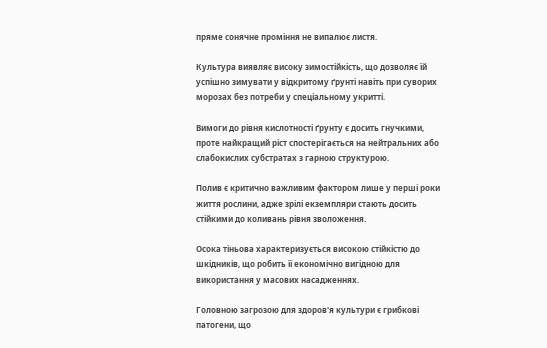пряме сонячне проміння не випалює листя.

Культура виявляє високу зимостійкість, що дозволяє їй успішно зимувати у відкритому ґрунті навіть при суворих морозах без потреби у спеціальному укритті.

Вимоги до рівня кислотності ґрунту є досить гнучкими, проте найкращий ріст спостерігається на нейтральних або слабокислих субстратах з гарною структурою.

Полив є критично важливим фактором лише у перші роки життя рослини, адже зрілі екземпляри стають досить стійкими до коливань рівня зволоження.

Осока тіньова характеризується високою стійкістю до шкідників, що робить її економічно вигідною для використання у масових насадженнях.

Головною загрозою для здоров'я культури є грибкові патогени, що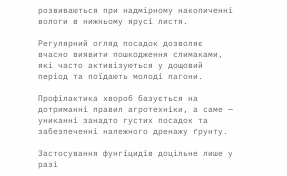розвиваються при надмірному накопиченні вологи в нижньому ярусі листя.

Регулярний огляд посадок дозволяє вчасно виявити пошкодження слимаками, які часто активізуються у дощовий період та поїдають молоді пагони.

Профілактика хвороб базується на дотриманні правил агротехніки, а саме — униканні занадто густих посадок та забезпеченні належного дренажу ґрунту.

Застосування фунгіцидів доцільне лише у разі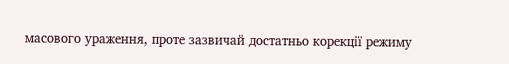масового ураження, проте зазвичай достатньо корекції режиму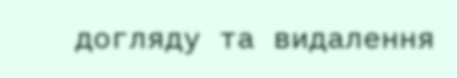догляду та видалення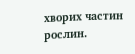хворих частин рослин.